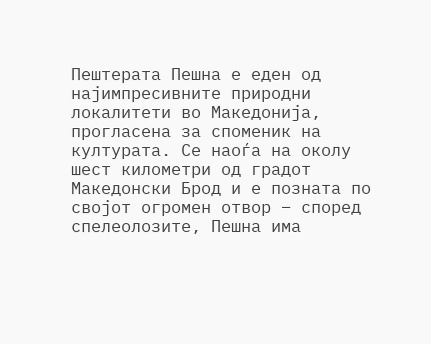Пештерата Пешна е еден од најимпресивните природни локалитети во Македонија, прогласена за споменик на културата. Се наоѓа на околу шест километри од градот Македонски Брод и е позната по својот огромен отвор – според спелеолозите, Пешна има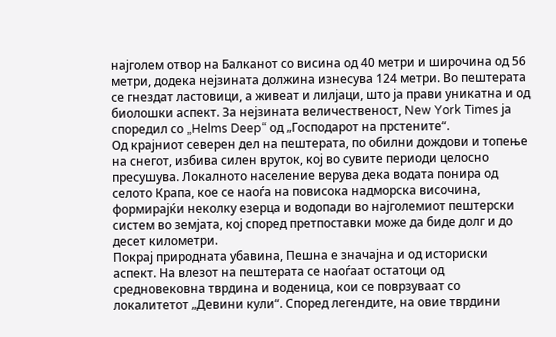најголем отвор на Балканот со висина од 40 метри и широчина од 56 метри, додека нејзината должина изнесува 124 метри. Во пештерата се гнездат ластовици, а живеат и лилјаци, што ја прави уникатна и од биолошки аспект. За нејзината величественост, New York Times ја споредил со „Helms Deep“ од „Господарот на прстените“.
Од крајниот северен дел на пештерата, по обилни дождови и топење на снегот, избива силен вруток, кој во сувите периоди целосно пресушува. Локалното население верува дека водата понира од селото Крапа, кое се наоѓа на повисока надморска височина, формирајќи неколку езерца и водопади во најголемиот пештерски систем во земјата, кој според претпоставки може да биде долг и до десет километри.
Покрај природната убавина, Пешна е значајна и од историски аспект. На влезот на пештерата се наоѓаат остатоци од средновековна тврдина и воденица, кои се поврзуваат со локалитетот „Девини кули“. Според легендите, на овие тврдини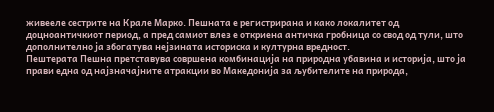живееле сестрите на Крале Марко. Пешната е регистрирана и како локалитет од доцноантичкиот период, а пред самиот влез е откриена античка гробница со свод од тули, што дополнително ја збогатува нејзината историска и културна вредност.
Пештерата Пешна претставува совршена комбинација на природна убавина и историја, што ја прави една од најзначајните атракции во Македонија за љубителите на природа,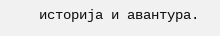историја и авантура.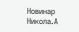Новинар Никола.А